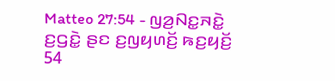Matteo 27:54 - ꤜꤤ꤬ꤡꤢ꤭ꤏꤢꤧ꤭ ꤢ꤬ꤞꤢꤧ꤭ ꤔꤢ ꤢ꤬ꤜꤟꤛꤢꤩ꤬ ꤒꤢ꤬ꤟꤢꤩ꤬
54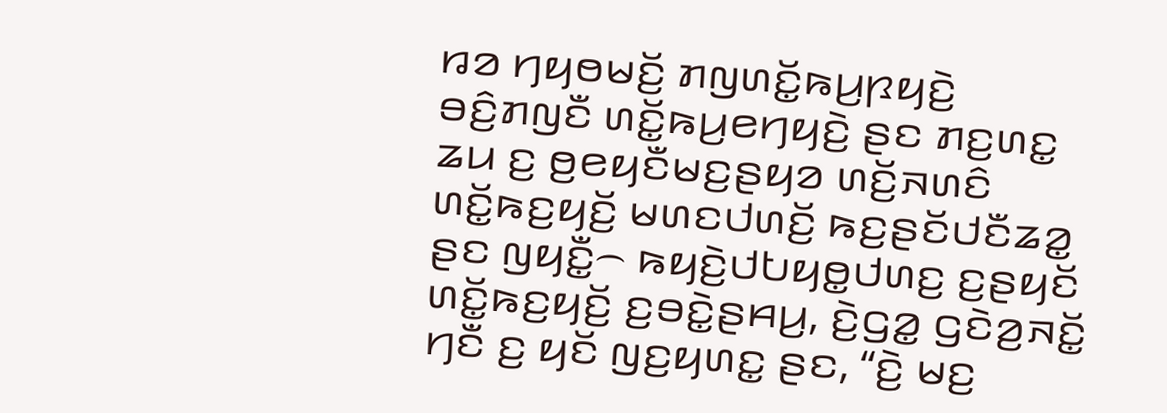ꤙꤤ ꤚꤟꤥꤗꤢꤩ꤬ ꤊꤜꤛꤢꤩ꤭ꤒꤣ꤬ꤐꤟꤢꤧ꤬ ꤋꤢꤨ꤬ꤊꤜꤢꤪ ꤛꤢꤩ꤭ꤒꤣ꤬ꤕꤚꤟꤢꤧ꤬ ꤔꤢ ꤊꤢ꤬ꤛꤢ꤭ ꤘꤣ ꤢ꤬ ꤥ꤬ꤕꤟꤢꤪꤗꤢ꤬ꤔꤟꤤ ꤛꤢꤩ꤬ꤏꤛꤢꤨ ꤛꤢꤩ꤭ꤒꤢ꤬ꤟꤢꤩ꤬ ꤗꤛꤢꤓꤛꤢꤩ꤬ ꤒꤢ꤬ꤔꤢꤩꤓꤢꤪꤘꤤ꤭ ꤔꤢ ꤜꤟꤢꤪ꤭꤮ ꤒꤟꤢꤧ꤬ꤓꤝꤟꤥ꤭ꤓꤛꤢ꤬ ꤢ꤬ꤔꤟꤢꤩ ꤛꤢꤩ꤭ꤒꤢ꤬ꤟꤢꤩ꤬ ꤢ꤬ꤋꤢꤧ꤭ꤔꤌꤣ꤬, ꤢꤧ꤬ꤞꤤ꤭ ꤞꤢꤧꤤ꤬ꤏꤢꤩ꤭ ꤚꤢꤪ ꤢ꤬ ꤟꤢꤩ ꤜꤢ꤬ꤟꤛꤢ꤭ ꤔꤢ, “ꤢꤧ꤬ ꤗꤢ꤬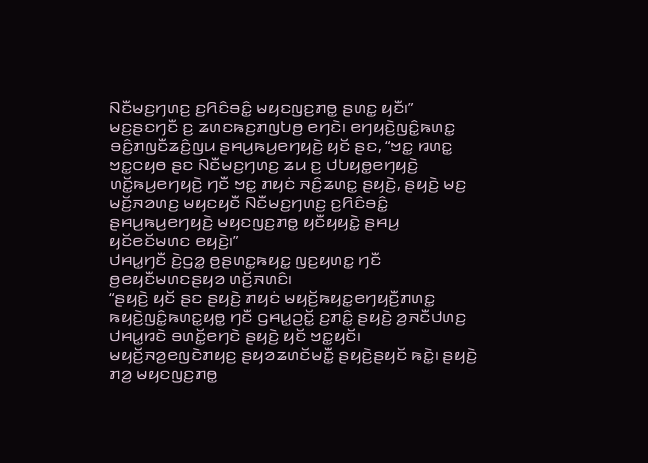ꤡꤢꤪꤗꤢ꤬ꤚꤛꤢ꤬ ꤢ꤬ꤖꤢꤨꤋꤢꤨ꤭ ꤗꤟꤢꤜꤢ꤬ꤊꤥ꤭ ꤔꤛꤢ꤭ ꤟꤢꤪ꤯”
ꤗꤢ꤬ꤔꤢꤚꤢꤪ ꤢ꤬ ꤘꤛꤢꤒꤢ꤬ꤊꤜꤝꤥ꤬ ꤕꤚꤢꤧ꤯ ꤕꤚꤟꤢꤧ꤬ꤜꤢꤨ꤭ꤒꤛꤢ꤭ ꤋꤢꤨ꤬ꤊꤜꤢꤪꤘꤢꤨ꤬ꤜꤣ ꤔꤌꤣ꤬ꤒꤣ꤬ꤕꤚꤟꤢꤧ꤬ ꤟꤢꤩ ꤔꤢ, “ꤠꤢ꤭ ꤙꤛꤢ꤭ ꤠꤢ꤭ꤍꤟꤥ ꤔꤢ ꤡꤢꤪꤗꤢ꤬ꤚꤛꤢ꤬ ꤘꤣ ꤢ꤬ ꤓꤝꤟꤥ꤭ꤕꤚꤟꤢꤧ꤬ ꤛꤢꤩ꤭ꤒꤣ꤬ꤕꤚꤟꤢꤧ꤬ ꤚꤢꤪ ꤠꤢ꤭ ꤊꤟꤢꤦ ꤏꤢꤨ꤬ꤘꤛꤢ꤭ ꤔꤟꤢꤧ꤬, ꤔꤟꤢꤧ꤬ ꤗꤢ꤬ ꤗꤢꤩ꤬ꤏꤤꤛꤢ꤬ ꤗꤟꤢꤟꤢꤪ ꤡꤢꤪꤗꤢ꤬ꤚꤛꤢ꤬ ꤢ꤬ꤖꤢꤨꤋꤢꤨ꤭ ꤔꤌꤣ꤬ꤒꤣ꤬ꤕꤚꤟꤢꤧ꤬ ꤗꤟꤢꤜꤢ꤬ꤊꤥ꤭ ꤟꤢꤪꤟꤟꤢꤧ꤭ ꤔꤌꤣ꤬ ꤟꤢꤩꤕꤢꤩꤗꤛꤢ ꤕꤟꤢꤧ꤬꤯”
ꤓꤌꤣ꤭ꤚꤢꤪ ꤢꤧ꤬ꤞꤤ꤭ ꤥ꤬ꤔꤛꤢ꤭ꤒꤟꤢ꤭ ꤜꤢ꤬ꤟꤛꤢ꤭ ꤚꤢꤪ ꤥ꤬ꤕꤟꤢꤪꤗꤛꤢꤔꤟꤤ ꤛꤢꤩ꤬ꤏꤛꤢꤨ꤯
“ꤔꤟꤢꤧ꤬ ꤟꤢꤩ ꤔꤢ ꤔꤟꤢꤧ꤬ ꤊꤟꤢꤦ ꤗꤟꤢꤩ꤬ꤒꤟꤢ꤭ꤕꤚꤟꤢꤪ꤬ꤊꤛꤢ꤭ ꤒꤟꤢꤧ꤬ꤜꤢꤨ꤭ꤒꤛꤢ꤭ꤟꤥ꤭ ꤚꤢꤪ ꤞꤌꤣ꤭ꤑꤢꤩ꤭ ꤢ꤬ꤊꤢꤨ꤭ ꤔꤟꤢꤧ꤬ ꤤ꤬ꤏꤢꤪꤓꤛꤢ꤬ ꤓꤌꤣ꤭ꤙꤢꤧ ꤋꤛꤢꤩ꤭ꤕꤚꤢꤧ ꤔꤟꤢꤧ꤬ ꤟꤢꤩ ꤠꤢ꤭ꤟꤢꤩ꤯ ꤗꤟꤢꤩ꤬ꤏꤤ꤬ꤕꤜꤢꤧꤊꤟꤢ꤬ ꤔꤟꤤꤘꤛꤢꤩꤗꤢꤪ꤭ ꤔꤟꤢꤧ꤬ꤔꤟꤢꤩ ꤒꤢꤧ꤭꤯ ꤔꤟꤢꤧ꤬ ꤊꤤ꤬ ꤗꤟꤢꤜꤢ꤬ꤊꤥ꤭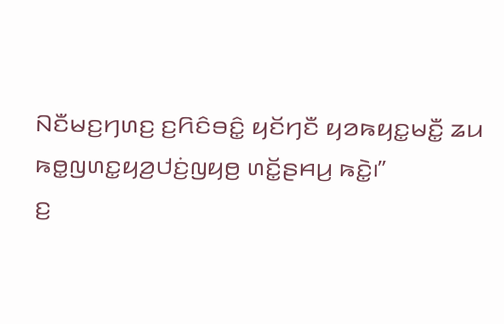ꤡꤢꤪꤗꤢ꤬ꤚꤛꤢ꤬ ꤢ꤬ꤖꤢꤨꤋꤢꤨ꤭ ꤟꤢꤩꤚꤢꤪ ꤟꤤꤒꤟꤢ꤭ꤗꤢꤪ꤭ ꤘꤣ ꤒꤥ꤭ꤜꤛꤢ꤭ꤟꤤ꤬ꤓꤢꤦ꤬ꤜꤟꤥ꤬ ꤛꤢꤩ꤭ꤔꤌꤣ꤬ ꤒꤢꤧ꤭꤯”
ꤢ꤬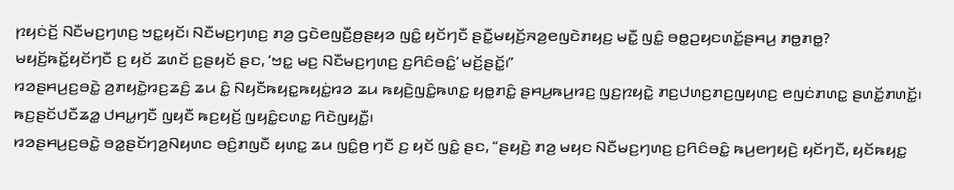ꤐꤟꤢꤦꤢꤩ꤬ ꤡꤢꤪꤗꤢ꤬ꤚꤛꤢ꤬ ꤠꤢ꤭ꤟꤢꤩ꤯ ꤡꤢꤪꤗꤢ꤬ꤚꤛꤢ꤬ ꤊꤤ꤬ ꤞꤢꤧꤕꤜꤢꤪ꤬ꤥ꤬ꤔꤟꤤ ꤜꤢꤨ꤭ ꤟꤢꤩꤚꤢꤪ ꤔꤢꤪ꤭ꤗꤟꤢꤩ꤬ꤏꤤ꤬ꤕꤜꤢꤧꤊꤟꤢ꤬ ꤗꤢꤪ꤭ ꤜꤢꤨ꤭ ꤋꤥ꤭ꤑꤟꤢꤛꤢꤩ꤭ꤔꤌꤣ꤬ ꤊꤥ꤭ꤊꤥ꤭? ꤗꤟꤢꤩ꤬ꤒꤢꤩ꤭ꤟꤢꤩꤚꤢꤪ ꤢ꤬ ꤟꤢꤩ ꤘꤛꤢꤩ ꤢ꤬ꤔꤟꤢꤩ ꤔꤢ, ‘ꤠꤢ꤭ ꤗꤢ꤬ ꤡꤢꤪꤗꤢ꤬ꤚꤛꤢ꤬ ꤢ꤬ꤖꤢꤨꤋꤢꤨ꤭’ ꤗꤢꤩ꤬ꤔꤢꤩ꤭꤯”
ꤙꤤꤔꤌꤣ꤬ꤢ꤬ꤋꤢꤧ꤭ ꤤ꤬ꤊꤟꤢꤧ꤭ꤙꤢ꤬ꤘꤢꤨ꤬ ꤘꤣ ꤢꤨ꤭ ꤡꤟꤢꤪꤒꤟꤢ꤭ꤒꤟꤢꤦ꤭ꤙꤤ ꤘꤣ ꤒꤟꤢꤧ꤬ꤜꤢꤨ꤭ꤒꤛꤢ꤭ ꤟꤥ꤭ꤊꤢꤨ꤭ ꤔꤌꤣ꤬ꤒꤣ꤬ꤙꤢ꤬ ꤜꤢ꤬ꤐꤟꤢꤧ꤭ ꤊꤢ꤬ꤓꤛꤢ꤬ꤊꤢ꤬ꤜꤟꤛꤢ꤬ ꤕꤜꤢꤦꤊꤛꤢ꤭ ꤔꤛꤢꤩ꤭ꤊꤛꤢꤩ꤭꤯ ꤒꤢ꤬ꤔꤢꤩꤓꤢꤪꤘꤤ꤭ ꤓꤌꤣ꤭ꤚꤢꤪ ꤜꤟꤢꤪ ꤒꤢ꤬ꤟꤢꤩ꤬ ꤜꤟꤢꤨ꤭ꤢꤛꤢ꤭ ꤖꤢꤧꤜꤟꤢꤪ꤭꤯
ꤙꤤꤔꤌꤣ꤬ꤢ꤬ꤋꤢꤧ꤭ ꤋꤤ꤭ꤔꤢꤩꤚꤤ꤬ꤡꤟꤛꤢ ꤋꤢꤨ꤬ꤊꤜꤢꤪ ꤟꤛꤢ꤭ ꤘꤣ ꤜꤢꤨ꤭ꤥ꤬ ꤚꤢꤪ ꤢ꤬ ꤟꤢꤩ ꤜꤢꤨ꤭ ꤔꤢ, “ꤔꤟꤢꤧ꤬ ꤊꤤ꤬ ꤗꤟꤢ ꤡꤢꤪꤗꤢ꤬ꤚꤛꤢ꤬ ꤢ꤬ꤖꤢꤨꤋꤢꤨ꤭ ꤒꤣ꤬ꤕꤚꤟꤢꤧ꤬ ꤟꤢꤩꤚꤢꤪ, ꤟꤢꤩꤒꤟꤢ꤭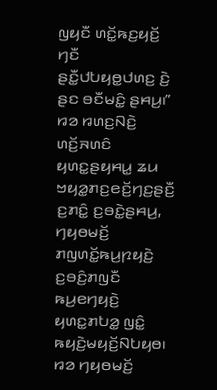ꤜꤟꤢꤪ ꤛꤢꤩ꤭ꤒꤢ꤬ꤟꤢꤩ꤬ ꤚꤢꤪ ꤔꤢꤪ꤭ꤓꤝꤟꤥ꤭ꤓꤛꤢ꤬ ꤢꤧ꤬ ꤔꤢ ꤋꤢꤪꤗꤢꤨ꤭ ꤔꤌꤣ꤬꤯”
ꤙꤤ ꤙꤛꤢ꤬ꤡꤢꤧ꤬ ꤛꤢꤩ꤬ꤏꤛꤢꤨ ꤟꤛꤢ꤭ꤔꤟꤌꤣ꤭ ꤘꤣ ꤠꤟꤤ꤭ꤊꤢ꤬ꤕꤢꤩ꤬ꤚꤢ꤬ꤔꤢꤪ꤬ ꤢ꤬ꤊꤢꤨ꤭ ꤢ꤬ꤋꤢꤧ꤭ꤔꤌꤣ꤬, ꤚꤟꤥꤗꤢꤩ꤬ ꤊꤜꤛꤢꤩ꤭ꤒꤣ꤬ꤐꤟꤢꤧ꤬ ꤢ꤬ꤋꤢꤨ꤬ꤊꤜꤢꤪ ꤒꤣ꤬ꤕꤚꤟꤢꤧ꤬ ꤟꤛꤢ꤭ꤊꤝꤤ꤭ ꤜꤢꤨ꤭ ꤒꤟꤢꤧ꤬ꤗꤟꤢꤩ꤬ꤡꤝꤟꤥ꤯
ꤙꤤ ꤚꤟꤥꤗꤢꤩ꤬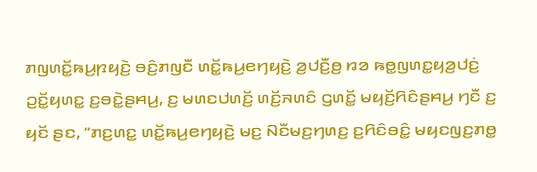ꤊꤜꤛꤢꤩ꤭ꤒꤣ꤬ꤐꤟꤢꤧ꤬ ꤋꤢꤨ꤬ꤊꤜꤢꤪ ꤛꤢꤩ꤭ꤒꤣ꤬ꤕꤚꤟꤢꤧ꤬ ꤤ꤬ꤓꤢꤪ꤬ꤥ꤬ ꤙꤤ ꤒꤥ꤭ꤜꤛꤢ꤭ꤟꤤ꤬ꤓꤢꤦ꤬ ꤑꤢꤩ꤭ꤟꤛꤢ꤭ ꤢ꤬ꤋꤢꤧ꤭ꤔꤌꤣ꤬, ꤢ꤬ ꤗꤛꤢꤓꤛꤢꤩ꤬ ꤛꤢꤩ꤬ꤏꤛꤢꤨ ꤞꤛꤢꤩ꤭ ꤗꤟꤢꤩ꤬ꤖꤢꤨꤔꤌꤣ꤬ ꤚꤢꤪ ꤢ꤬ ꤟꤢꤩ ꤔꤢ, “ꤊꤢ꤬ꤛꤢ꤭ ꤛꤢꤩ꤭ꤒꤣ꤬ꤕꤚꤟꤢꤧ꤬ ꤗꤢ꤬ ꤡꤢꤪꤗꤢ꤬ꤚꤛꤢ꤬ ꤢ꤬ꤖꤢꤨꤋꤢꤨ꤭ ꤗꤟꤢꤜꤢ꤬ꤊꤥ꤭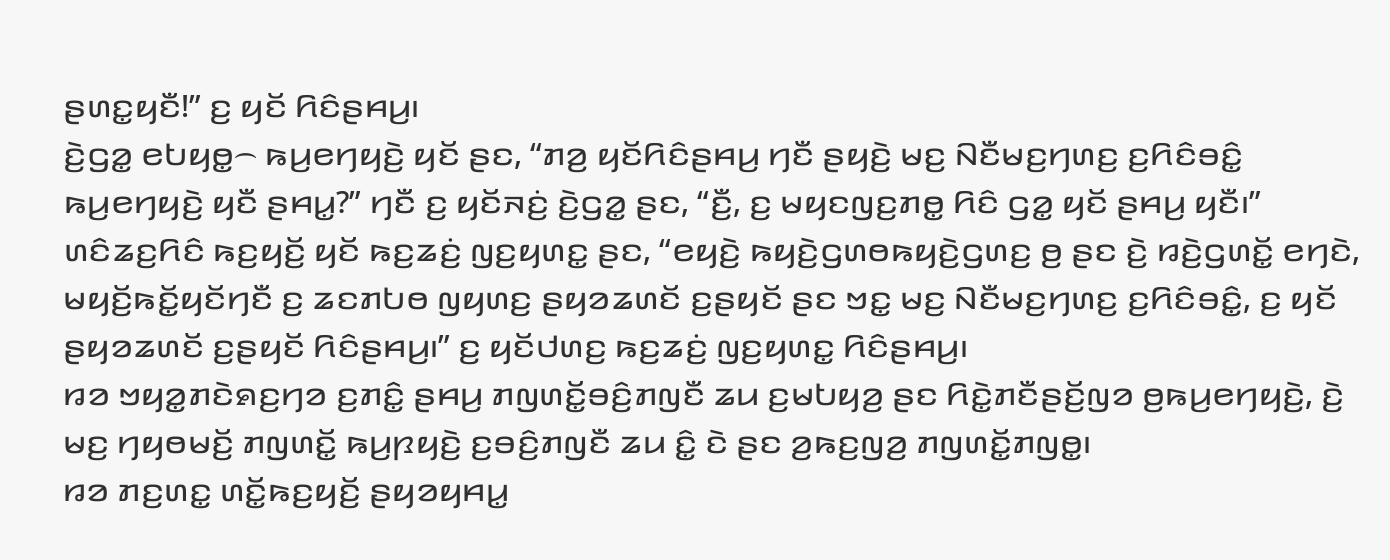ꤔꤛꤢ꤭ꤟꤢꤪ!” ꤢ꤬ ꤟꤢꤩ ꤖꤢꤨꤔꤌꤣ꤬꤯
ꤢꤧ꤬ꤞꤤ꤭ ꤕꤝꤟꤥ꤭꤮ ꤒꤣ꤬ꤕꤚꤟꤢꤧ꤬ ꤟꤢꤩ ꤔꤢ, “ꤊꤤ꤬ ꤟꤢꤩꤖꤢꤨꤔꤌꤣ꤬ ꤚꤢꤪ ꤔꤟꤢꤧ꤬ ꤗꤢ꤬ ꤡꤢꤪꤗꤢ꤬ꤚꤛꤢ꤬ ꤢ꤬ꤖꤢꤨꤋꤢꤨ꤭ ꤒꤣ꤬ꤕꤚꤟꤢꤧ꤬ ꤟꤢꤪ ꤔꤌꤣ꤭?” ꤚꤢꤪ ꤢ꤬ ꤟꤢꤩꤏꤢꤦ꤬ ꤢꤧ꤬ꤞꤤ꤭ ꤔꤢ, “ꤢꤪ꤬, ꤢ꤬ ꤗꤟꤢꤜꤢ꤬ꤊꤥ꤭ ꤖꤢꤨ ꤞꤤ꤭ ꤟꤢꤩ ꤔꤌꤣ꤬ ꤟꤢꤪ꤯”
ꤛꤢꤨꤘꤢ꤬ꤖꤢꤨ ꤒꤢ꤬ꤟꤢꤩ꤬ ꤟꤢꤩ ꤒꤢ꤬ꤘꤢꤦ꤬ ꤜꤢ꤬ꤟꤛꤢ꤭ ꤔꤢ, “ꤕꤟꤢꤧ꤬ ꤒꤟꤢꤧ꤬ꤞꤛꤥꤒꤟꤢꤧ꤬ꤞꤛꤢ꤬ ꤥ꤬ ꤔꤢ ꤢꤧ꤬ ꤙꤢꤧ꤬ꤞꤛꤢꤩ꤭ ꤕꤚꤢꤧ, ꤗꤟꤢꤩ꤬ꤒꤢꤩ꤭ꤟꤢꤩꤚꤢꤪ ꤢ꤬ ꤘꤢꤊꤝꤥ ꤜꤟꤛꤢ꤬ ꤔꤟꤤꤘꤛꤢꤩ ꤢ꤬ꤔꤟꤢꤩ ꤔꤢ ꤠꤢ꤭ ꤗꤢ꤬ ꤡꤢꤪꤗꤢ꤬ꤚꤛꤢ꤬ ꤢ꤬ꤖꤢꤨꤋꤢꤨ꤭, ꤢ꤬ ꤟꤢꤩ ꤔꤟꤤꤘꤛꤢꤩ ꤢ꤬ꤔꤟꤢꤩ ꤖꤢꤨꤔꤌꤣ꤬꤯” ꤢ꤬ ꤟꤢꤩꤓꤛꤢ꤬ ꤒꤢ꤬ꤘꤢꤦ꤬ ꤜꤢ꤬ꤟꤛꤢ꤭ ꤖꤢꤨꤔꤌꤣ꤬꤯
ꤙꤤ ꤠꤟꤤ꤭ꤊꤢꤧꤎꤢ꤬ꤚꤤ ꤢ꤬ꤊꤢꤨ꤭ ꤔꤌꤣ꤬ ꤊꤜꤛꤢꤩ꤭ꤋꤢꤨ꤬ꤊꤜꤢꤪ ꤘꤣ ꤢ꤬ꤗꤝꤟꤤ꤬ ꤔꤢ ꤖꤢꤧ꤭ꤊꤢꤪꤔꤢꤩ꤬ꤜꤤ ꤥ꤬ꤒꤣ꤬ꤕꤚꤟꤢꤧ꤬, ꤢꤧ꤬ ꤗꤢ꤬ ꤚꤟꤥꤗꤢꤩ꤬ ꤊꤜꤛꤢꤩ꤭ ꤒꤣ꤬ꤐꤟꤢꤧ꤬ ꤢ꤬ꤋꤢꤨ꤬ꤊꤜꤢꤪ ꤘꤣ ꤢꤨ꤭ ꤢꤧ ꤔꤢ ꤤ꤬ꤒꤢ꤬ꤜꤤ꤬ ꤊꤜꤛꤢꤩ꤭ꤊꤜꤥ꤭꤯
ꤙꤤ ꤊꤢ꤬ꤛꤢ꤭ ꤛꤢꤩ꤭ꤒꤢ꤬ꤟꤢꤩ꤬ ꤔꤟꤤꤟꤌꤣ꤭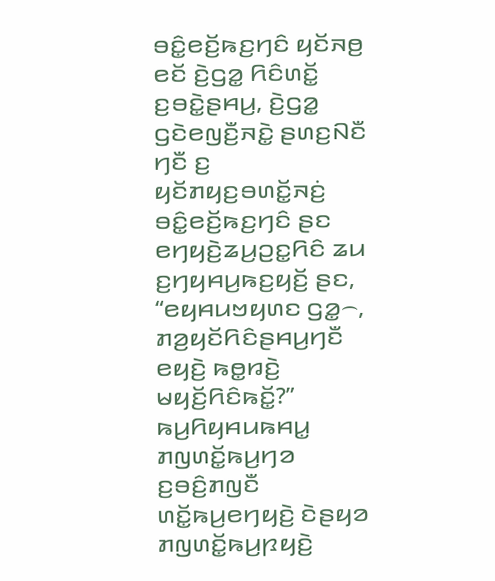ꤋꤢꤨ꤭ꤕꤢꤩ꤬ꤒꤢ꤬ꤚꤢꤨ ꤟꤢꤩꤏꤥ꤬ ꤕꤢꤩ ꤢꤧ꤬ꤞꤤ꤭ ꤖꤢꤨꤛꤢꤩ꤭ ꤢ꤬ꤋꤢꤧ꤭ꤔꤌꤣ꤬, ꤢꤧ꤬ꤞꤤ꤭ ꤞꤢꤧꤕꤜꤢꤪ꤬ꤏꤢꤧ꤭ ꤔꤛꤢ꤬ꤡꤢꤪ ꤚꤢꤪ ꤢ꤬ ꤟꤢꤩꤊꤟꤢ꤬ꤋꤛꤢꤩ꤭ꤏꤢꤦ꤬ ꤋꤢꤨ꤭ꤕꤢꤩ꤬ꤒꤢ꤬ꤚꤢꤨ ꤔꤢ ꤕꤚꤟꤢꤧ꤬ꤘꤣ꤬ꤑꤢ꤭ꤖꤢꤨ ꤘꤣ ꤢ꤬ꤚꤟꤌꤣ꤬ꤒꤢ꤬ꤟꤢꤩ꤬ ꤔꤢ, “ꤕꤟꤌꤣꤠꤟꤛꤢ ꤞꤤ꤭꤮, ꤊꤤ꤬ꤟꤢꤩꤖꤢꤨꤔꤌꤣ꤬ꤚꤢꤪ ꤕꤟꤢꤧ꤬ ꤒꤥ꤭ꤙꤢꤧ꤬ ꤗꤟꤢꤩ꤬ꤖꤢꤨꤒꤢꤩ꤭?”
ꤒꤣ꤬ꤖꤟꤌꤣꤒꤌꤣ꤭ ꤊꤜꤛꤢꤩ꤭ꤒꤣ꤬ꤚꤤ ꤢ꤬ꤋꤢꤨ꤬ꤊꤜꤢꤪ ꤛꤢꤩ꤭ꤒꤣ꤬ꤕꤚꤟꤢꤧ꤬ ꤢꤧꤔꤟꤤ ꤊꤜꤛꤢꤩ꤭ꤒꤣ꤬ꤐꤟꤢꤧ꤬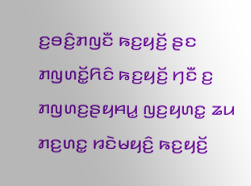ꤢ꤬ꤋꤢꤨ꤬ꤊꤜꤢꤪ ꤒꤢ꤬ꤟꤢꤩ꤬ ꤔꤢ ꤊꤜꤛꤢꤩ꤭ꤖꤢꤨ ꤒꤢ꤬ꤟꤢꤩ꤬ ꤚꤢꤪ ꤢ꤬ ꤊꤜꤛꤢ꤬ꤔꤟꤌꤣ꤭ ꤜꤢ꤬ꤟꤛꤢ꤭ ꤘꤣ ꤊꤢ꤬ꤛꤢ꤭ ꤙꤢꤧꤗꤟꤢꤨ꤬ ꤒꤢ꤬ꤟꤢꤩ꤬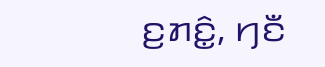ꤢ꤬ꤊꤢꤨ꤭, ꤚꤢꤪ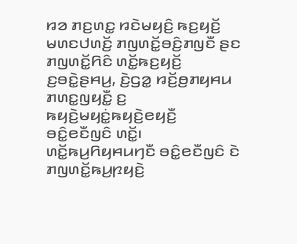ꤙꤤ ꤊꤢ꤬ꤛꤢ꤭ ꤙꤢꤧꤗꤟꤢꤨ꤬ ꤒꤢ꤬ꤟꤢꤩ꤬ ꤗꤛꤢꤓꤛꤢꤩ꤬ ꤊꤜꤛꤢꤩ꤭ꤋꤢꤨ꤬ꤊꤜꤢꤪ ꤔꤢ ꤊꤜꤛꤢꤩ꤭ꤖꤢꤨ ꤛꤢꤩ꤭ꤒꤢ꤬ꤟꤢꤩ꤬ ꤢ꤬ꤋꤢꤧ꤭ꤔꤌꤣ꤬, ꤢꤧ꤬ꤞꤤ꤭ ꤙꤢꤩ꤬ꤥ꤬ꤊꤟꤌꤣ ꤊꤛꤢ꤭ꤜꤟꤢꤪ꤭ ꤢ꤬ ꤒꤟꤢꤧ꤬ꤗꤟꤢꤦ꤭ꤒꤟꤢꤧ꤬ꤕꤟꤢꤪ꤬ ꤋꤢꤨ꤭ꤕꤢꤪꤜꤢꤨ ꤛꤢꤩ꤭꤯
ꤛꤢꤩ꤭ꤒꤣ꤬ꤖꤟꤌꤣꤚꤢꤪ ꤋꤢꤨ꤭ꤕꤢꤪꤜꤢꤨ ꤢꤧ ꤊꤜꤛꤢꤩ꤭ꤒꤣ꤬ꤐꤟꤢꤧ꤬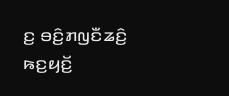ꤢ꤬ ꤋꤢꤨ꤬ꤊꤜꤢꤪꤘꤢꤨ꤬ ꤒꤢ꤬ꤟꤢꤩ꤬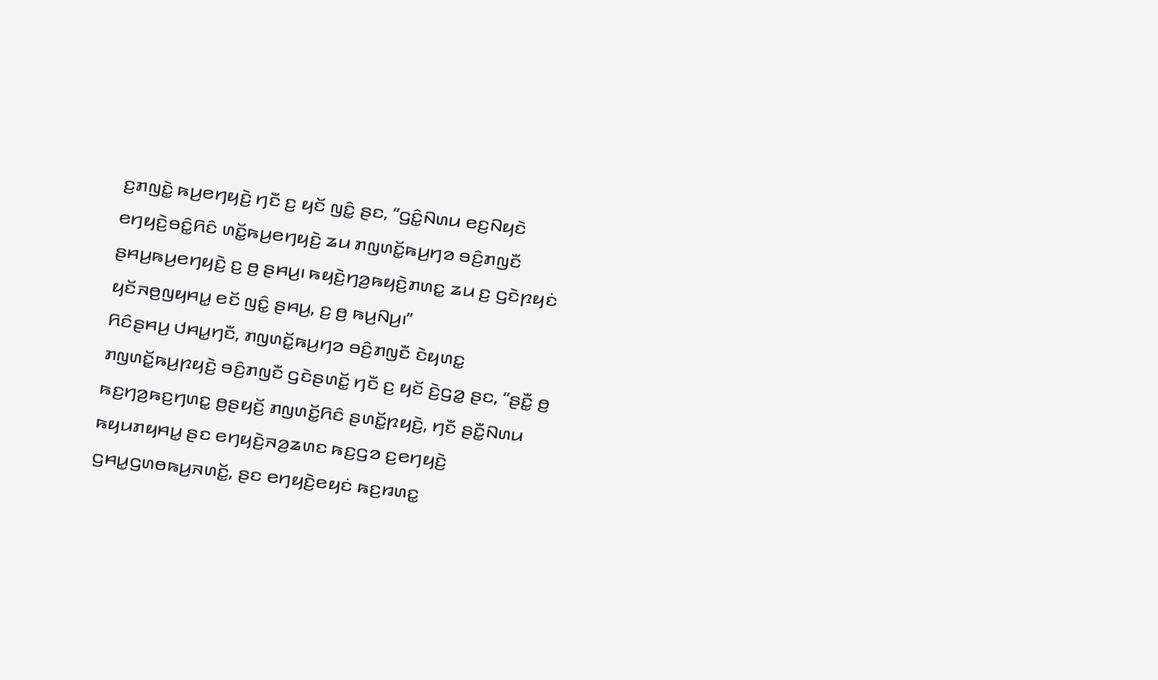ꤢ꤬ꤊꤜꤢꤧ꤭ ꤒꤣ꤬ꤕꤚꤟꤢꤧ꤬ ꤚꤢꤪ ꤢ꤬ ꤟꤢꤩ ꤜꤢꤨ꤭ ꤔꤢ, “ꤞꤢꤨ꤭ꤡꤛꤣ ꤕꤢ꤬ꤡꤟꤢꤧ ꤕꤚꤟꤢꤧ꤬ꤋꤢꤨ꤭ꤖꤢꤨ ꤛꤢꤩ꤭ꤒꤣ꤬ꤕꤚꤟꤢꤧ꤬ ꤘꤣ ꤊꤜꤛꤢꤩ꤭ꤒꤣ꤬ꤚꤤ ꤋꤢꤨ꤬ꤊꤜꤢꤪ ꤔꤌꤣ꤬ꤒꤣ꤬ꤕꤚꤟꤢꤧ꤬ ꤢ꤬ ꤥ꤬ ꤔꤌꤣ꤬꤯ ꤒꤟꤢꤧ꤬ꤚꤤ꤬ꤒꤟꤢꤧ꤬ꤊꤛꤢ꤭ ꤘꤣ ꤢ꤬ ꤞꤢꤧꤐꤟꤢꤦ ꤟꤢꤩꤏꤥ꤬ꤜꤟꤌꤣ꤭ ꤕꤢꤩ ꤜꤢꤨ꤭ ꤔꤌꤣ꤬, ꤢ꤬ ꤥ꤬ ꤒꤣ꤬ꤡꤣ꤬꤯”
ꤖꤢꤨꤔꤌꤣ꤬ ꤓꤌꤣ꤭ꤚꤢꤪ, ꤊꤜꤛꤢꤩ꤭ꤒꤣ꤬ꤚꤤ ꤋꤢꤨ꤬ꤊꤜꤢꤪ ꤢꤧꤟꤛꤢ꤭ ꤊꤜꤛꤢꤩ꤭ꤒꤣ꤬ꤐꤟꤢꤧ꤬ ꤋꤢꤨ꤬ꤊꤜꤢꤪ ꤞꤢꤧꤔꤛꤢꤩ꤭ ꤚꤢꤪ ꤢ꤬ ꤟꤢꤩ ꤢꤧ꤬ꤞꤤ꤭ ꤔꤢ, “ꤔꤢꤪ꤭ ꤥ꤬ ꤒꤢ꤬ꤚꤤ꤬ꤒꤢ꤬ꤚꤛꤢ꤭ ꤥ꤬ꤔꤟꤢꤩ꤬ ꤊꤜꤛꤢꤩ꤭ꤖꤢꤨ ꤔꤛꤢꤩ꤭ꤐꤟꤢꤧ꤬, ꤚꤢꤪ ꤔꤢꤪ꤭ꤡꤛꤣ ꤒꤟꤣꤊꤟꤌꤣ꤭ ꤔꤢ ꤕꤚꤟꤢꤧ꤬ꤏꤤ꤬ꤘꤛꤢ ꤒꤢ꤬ꤞꤤ ꤢ꤬ꤕꤚꤟꤢꤧ꤬ ꤞꤌꤣ꤭ꤞꤛꤥꤒꤣ꤬ꤏꤛꤢꤩ꤭, ꤔꤢ ꤕꤚꤟꤢꤧ꤬ꤕꤟꤢꤦ ꤒꤢ꤬ꤙꤛꤢ꤭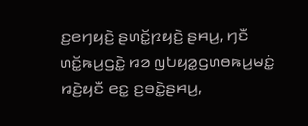ꤢ꤬ꤕꤚꤟꤢꤧ꤬ ꤔꤛꤢꤩ꤭ꤐꤟꤢꤧ꤬ ꤔꤌꤣ꤬, ꤚꤢꤪ ꤛꤢꤩ꤭ꤒꤣ꤬ꤞꤢꤧ꤭ ꤙꤤ ꤜꤝꤟꤤ꤭ꤞꤛꤥꤒꤣ꤬ꤗꤢꤦ꤭ ꤙꤢꤧ꤬ꤟꤢꤪ ꤕꤢ꤭ ꤢ꤬ꤋꤢꤧ꤭ꤔꤌꤣ꤬,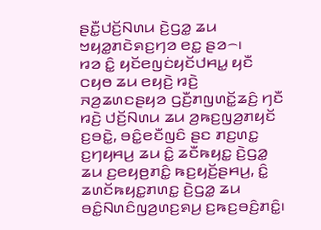ꤔꤢꤪ꤭ꤓꤢꤩ꤬ꤡꤛꤣ ꤢꤧ꤬ꤞꤤ꤭ ꤘꤣ ꤠꤟꤤ꤭ꤊꤢꤧꤎꤢ꤬ꤚꤤ ꤕꤢ꤭ ꤔꤤ꤮꤯
ꤙꤤ ꤢꤨ꤭ ꤟꤢꤩꤕꤜꤢꤦꤟꤢꤩꤓꤌꤣ꤭ ꤟꤢꤪ ꤍꤟꤥ ꤘꤣ ꤕꤟꤢꤧ꤬ ꤙꤢꤧ꤬ ꤏꤤ꤬ꤘꤛꤢꤔꤟꤤ ꤞꤢꤪ꤬ꤊꤜꤛꤢꤩ꤭ꤘꤢꤨ꤬ ꤚꤢꤪ ꤙꤢꤧ꤬ ꤓꤢꤩ꤬ꤡꤛꤣ ꤘꤣ ꤤ꤬ꤒꤢ꤬ꤜꤤ꤬ꤊꤟꤢꤩ ꤢ꤬ꤋꤢꤧ꤭, ꤋꤢꤨ꤭ꤕꤢꤪꤜꤢꤨ ꤔꤢ ꤊꤢ꤬ꤛꤢ꤭ ꤢ꤬ꤚꤟꤌꤣ꤬ ꤘꤣ ꤢꤨ꤭ ꤘꤢꤪꤒꤟꤢ꤭ ꤢꤧ꤬ꤞꤤ꤭ ꤘꤣ ꤢ꤬ꤕꤟꤥ꤬ꤊꤢꤨ꤭ ꤒꤢ꤬ꤟꤢꤩ꤬ꤔꤌꤣ꤬, ꤢꤨ꤭ ꤘꤛꤢꤩꤒꤟꤢ꤭ꤊꤛꤢ꤭ ꤢꤧ꤬ꤞꤤ꤭ ꤘꤣ ꤋꤢꤨ꤭ꤡꤛꤢꤨꤜꤤ꤬ꤛꤢ꤬ꤎꤣ꤬ ꤢ꤬ꤒꤢ꤬ꤋꤢꤨ꤬ꤊꤢꤨ꤭꤯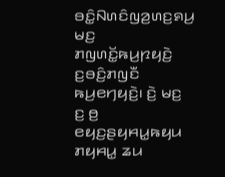ꤋꤢꤨ꤭ꤡꤛꤢꤨꤜꤤ꤬ꤛꤢ꤬ꤎꤣ꤬ ꤗꤢ꤬ ꤊꤜꤛꤢꤩ꤭ꤒꤣ꤬ꤐꤟꤢꤧ꤬ ꤢ꤬ꤋꤢꤨ꤬ꤊꤜꤢꤪ ꤒꤣ꤬ꤕꤚꤟꤢꤧ꤬꤯ ꤢꤧ꤬ ꤗꤢ꤬ ꤢ꤬ ꤥ꤬ ꤕꤟꤢ꤬ꤔꤟꤌꤣ꤭ꤒꤟꤣ ꤊꤟꤌꤣ꤭ ꤘꤣ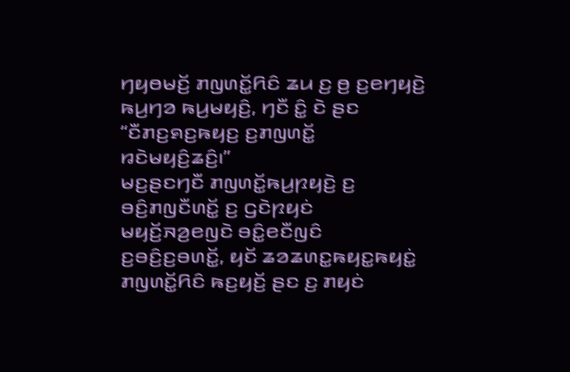ꤚꤟꤥꤗꤢꤩ꤬ ꤊꤜꤛꤢꤩ꤭ꤖꤢꤨ ꤘꤣ ꤢ꤬ ꤥ꤬ ꤢ꤬ꤕꤚꤟꤢꤧ꤬ ꤒꤣ꤬ꤚꤤ ꤒꤣ꤬ꤗꤟꤢꤨ꤬, ꤚꤢꤪ ꤢꤨ꤭ ꤢꤧ ꤔꤢ “ꤢꤪꤊꤢ꤬ꤎꤢ꤬ꤒꤟꤢ꤬ ꤢ꤬ꤊꤜꤛꤢꤩ꤭ ꤙꤢꤧꤗꤟꤢꤨ꤬ꤘꤢꤨ꤬꤯”
ꤗꤢ꤬ꤔꤢꤚꤢꤪ ꤊꤜꤛꤢꤩ꤭ꤒꤣ꤬ꤐꤟꤢꤧ꤬ ꤢ꤬ ꤋꤢꤨ꤬ꤊꤜꤢꤪꤛꤢꤩ꤭ ꤢ꤬ ꤞꤢꤧꤐꤟꤢꤦ ꤗꤟꤢꤩ꤬ꤏꤤ꤬ꤕꤜꤢꤧ ꤋꤢꤨ꤭ꤕꤢꤪꤜꤢꤨ ꤢ꤬ꤋꤢꤨ꤬ꤢ꤬ꤋꤛꤢꤩ꤭, ꤟꤢꤩ ꤘꤤꤘꤛꤢ꤭ꤒꤟꤢ꤭ꤒꤟꤢꤦ꤭ ꤊꤜꤛꤢꤩ꤭ꤖꤢꤨ ꤒꤢ꤬ꤟꤢꤩ꤬ ꤔꤢ ꤢ꤬ ꤊꤟꤢꤦ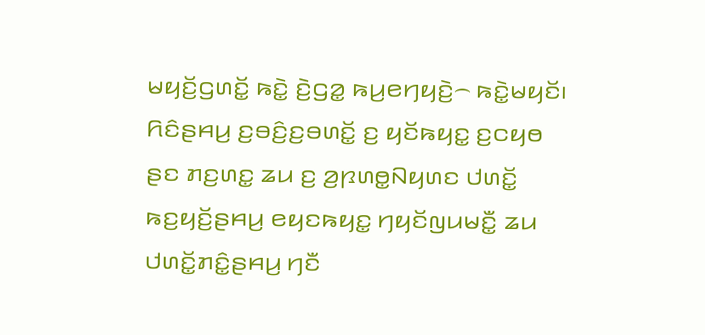ꤗꤟꤢꤩ꤬ꤞꤛꤢꤩ꤭ ꤒꤢꤧ꤭ ꤢꤧ꤬ꤞꤤ꤭ ꤒꤣ꤬ꤕꤚꤟꤢꤧ꤬꤮ ꤒꤢꤧ꤭ꤗꤟꤢꤩ꤯ ꤖꤢꤨꤔꤌꤣ꤬ ꤢ꤬ꤋꤢꤨ꤬ꤢ꤬ꤋꤛꤢꤩ꤭ ꤢ꤬ ꤟꤢꤩꤒꤟꤢ꤭ ꤢ꤬ꤍꤟꤥ ꤔꤢ ꤊꤢ꤬ꤛꤢ꤭ ꤘꤣ ꤢ꤬ ꤤ꤬ꤐꤛꤥ꤭ꤡꤟꤛꤢ ꤓꤛꤢꤩ꤭ ꤒꤢ꤬ꤟꤢꤩ꤬ꤔꤌꤣ꤬ ꤕꤟꤢꤒꤟꤢ꤭ ꤚꤟꤢꤩꤜꤣꤗꤢꤪ꤭ ꤘꤣ ꤓꤛꤢꤩ꤭ꤊꤢꤨ꤭ꤔꤌꤣ꤬ ꤚꤢꤪ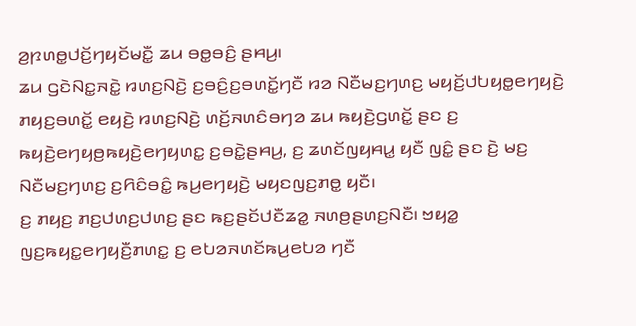ꤤ꤬ꤐꤛꤥ꤭ꤓꤢꤩ꤬ꤚꤟꤢꤩꤗꤢꤪ꤭ ꤘꤣ ꤋꤥ꤭ꤋꤢꤨ꤬ ꤔꤌꤣ꤬꤯
ꤘꤣ ꤞꤢꤧꤡꤢ꤭ꤏꤢꤧ꤭ ꤙꤛꤢ꤬ꤡꤢꤧ꤬ ꤢ꤬ꤋꤢꤨ꤬ꤢ꤬ꤋꤛꤢꤩ꤭ꤚꤢꤪ ꤙꤤ ꤡꤢꤪꤗꤢ꤬ꤚꤛꤢ꤬ ꤗꤟꤢꤩ꤬ꤓꤝꤟꤥ꤭ꤕꤚꤟꤢꤧ꤬ ꤊꤟꤢ꤬ꤋꤛꤢꤩ꤭ ꤕꤟꤢꤧ꤬ ꤙꤛꤢ꤬ꤡꤢꤧ꤬ ꤛꤢꤩ꤬ꤏꤛꤢꤨꤋꤚꤤ ꤘꤣ ꤒꤟꤢꤧ꤬ꤞꤛꤢꤩ꤭ ꤔꤢ ꤢ꤬ ꤒꤟꤢꤧ꤬ꤕꤚꤟꤥ꤬ꤒꤟꤢꤧ꤬ꤕꤚꤟꤛꤢ꤭ ꤢ꤬ꤋꤢꤧ꤭ꤔꤌꤣ꤬, ꤢ꤬ ꤘꤛꤢꤩꤜꤟꤌꤣ꤭ ꤟꤢꤪ ꤜꤢꤨ꤭ ꤔꤢ ꤢꤧ꤬ ꤗꤢ꤬ ꤡꤢꤪꤗꤢ꤬ꤚꤛꤢ꤬ ꤢ꤬ꤖꤢꤨꤋꤢꤨ꤭ ꤒꤣ꤬ꤕꤚꤟꤢꤧ꤬ ꤗꤟꤢꤜꤢ꤬ꤊꤥ꤭ ꤟꤢꤪ꤯
ꤢ꤬ ꤊꤟꤢ꤬ ꤊꤢ꤬ꤓꤛꤢ꤬ꤓꤛꤢ꤬ ꤔꤢ ꤒꤢ꤬ꤔꤢꤩꤓꤢꤪꤘꤤ꤭ ꤏꤛꤥ꤬ꤔꤛꤢ꤬ꤡꤢꤪ꤯ ꤠꤟꤤ꤭ ꤜꤢ꤬ꤒꤟꤢ꤭ꤕꤚꤟꤢꤪ꤬ꤊꤛꤢ꤭ ꤢ꤬ ꤕꤝꤤꤏꤛꤢꤩꤒꤣ꤬ꤕꤝꤤ ꤚꤢꤪ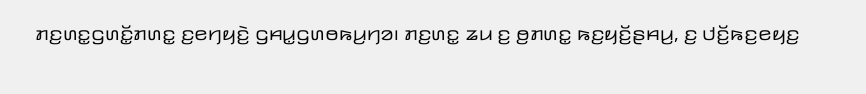ꤊꤢ꤬ꤛꤢ꤭ꤞꤛꤢꤩ꤭ꤊꤛꤢ꤭ ꤢ꤬ꤕꤚꤟꤢꤧ꤬ ꤞꤌꤣ꤭ꤞꤛꤥꤒꤣ꤬ꤚꤤ꤯ ꤊꤢ꤬ꤛꤢ꤭ ꤘꤣ ꤢ꤬ ꤥ꤬ꤊꤛꤢ꤭ ꤒꤢ꤬ꤟꤢꤩ꤬ꤔꤌꤣ꤬, ꤢ꤬ ꤓꤢꤩ꤬ꤒꤢ꤬ꤕꤟꤢ꤬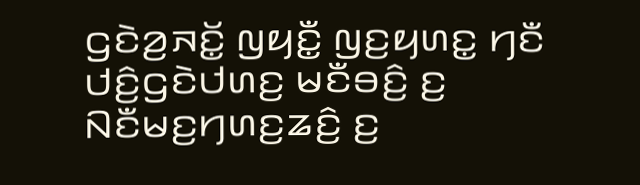ꤞꤢꤧꤤ꤬ꤏꤢꤩ꤭ ꤜꤟꤢꤪ꤭ ꤜꤢ꤬ꤟꤛꤢ꤭ ꤚꤢꤪ ꤓꤢꤨ꤬ꤞꤢꤧꤓꤛꤢ꤬ ꤗꤢꤪꤋꤢꤨ꤬ ꤢ꤬ ꤡꤢꤪꤗꤢ꤬ꤚꤛꤢ꤬ꤘꤢꤨ꤬ ꤢ꤬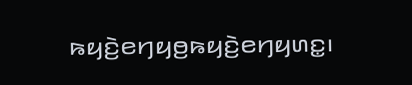ꤒꤟꤢꤧ꤬ꤕꤚꤟꤥ꤬ꤒꤟꤢꤧ꤬ꤕꤚꤟꤛꤢ꤭꤯